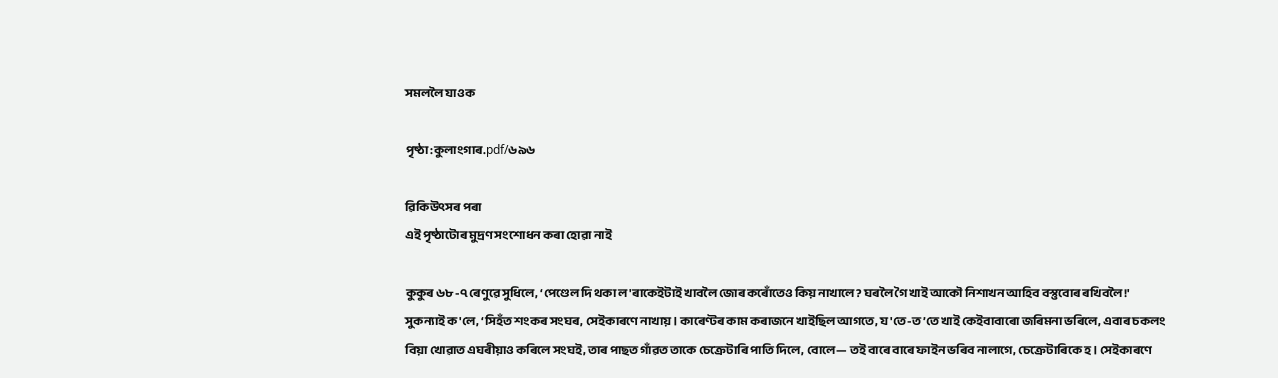সমললৈ যাওক

পৃষ্ঠা:কুলাংগাৰ.pdf/৬৯৬

ৱিকিউৎসৰ পৰা
এই পৃষ্ঠাটোৰ মুদ্ৰণ সংশোধন কৰা হোৱা নাই

কুকুৰ ৬৮-৭ ৰেণুৱে সুধিলে, ‘পেণ্ডেল দি থকা ল'ৰাকেইটাই খাবলৈ জোৰ কৰোঁতেও কিয় নাখালে? ঘৰলৈ গৈ খাই আকৌ নিশাখন আহিব বস্তুবোৰ ৰখিবলৈ!' সুকন্যাই ক'লে, ‘সিহঁত শংকৰ সংঘৰ, সেইকাৰণে নাখায়। কাৰেণ্টৰ কাম কৰাজনে খাইছিল আগতে, য'তে-ত’তে খাই কেইবাবাৰো জৰিমনা ভৰিলে, এবাৰ চকলং বিয়া খোৱাত এঘৰীয়াও কৰিলে সংঘই, তাৰ পাছত গাঁৱত তাকে চেক্ৰেটাৰি পাতি দিলে, বোলে— তই বাৰে বাৰে ফাইন ভৰিব নালাগে, চেক্ৰেটাৰিকে হ। সেইকাৰণে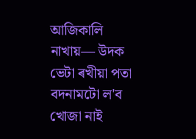আজিকালি নাখায়— উদক ভেটা ৰখীয়া পতা বদনামটো ল'ব খোজা নাই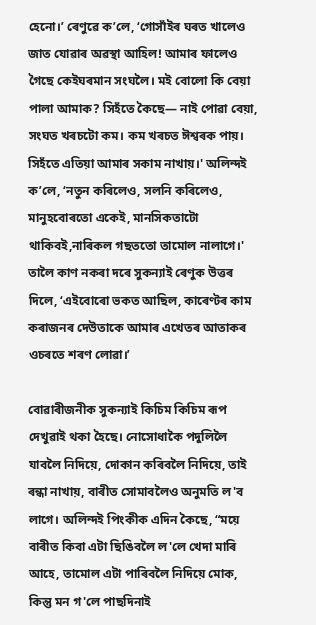হেনো।’ ৰেণুৱে ক’লে, ‘গোসাঁইৰ ঘৰত খালেও জাত যোৱাৰ অৱস্থা আহিল! আমাৰ ফালেও গৈছে কেইঘৰমান সংঘলৈ। ম‍ই বোলো কি বেয়া পালা আমাক? সিহঁতে কৈছে— নাই পোৱা বেয়া, সংঘত খৰচটো কম। কম খৰচত ঈশ্বৰক পায়। সিহঁতে এতিয়া আমাৰ সকাম নাখায়।' অলিন্দই ক’লে, ‘নতুন কৰিলেও, সলনি কৰিলেও, মানুহবোৰতো একেই, মানসিকতাটো থাকিবই,নাৰিকল গছততো তামোল নালাগে।' তালৈ কাণ নকৰা দৰে সুকন্যাই ৰেণুক উত্তৰ দিলে, ‘এইবোৰো ভকত আছিল, কাৰেণ্টৰ কাম কৰাজনৰ দেউতাকে আমাৰ এখেতৰ আতাকৰ ওচৰতে শৰণ লোৱা।’

বোৱাৰীজনীক সুকন্যাই কিচিম কিচিম ৰূপ দেখুৱাই থকা হৈছে। নোসোধাকৈ পদুলিলৈ যাবলৈ নিদিয়ে, দোকান কৰিবলৈ নিদিয়ে, তাই ৰন্ধা নাখায়, বাৰীত সোমাবলৈও অনুমতি ল'ব লাগে। অলিন্দই পিংকীক এদিন কৈছে, “ময়ে বাৰীত কিবা এটা ছিঙিবলৈ ল'লে খেদা মাৰি আহে, তামোল এটা পাৰিবলৈ নিদিয়ে মোক, কিন্তু মন গ'লে পাছদিনাই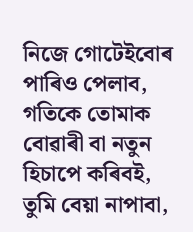নিজে গোটেইবোৰ পাৰিও পেলাব, গতিকে তোমাক বোৱাৰী বা নতুন হিচাপে কৰিবই, তুমি বেয়া নাপাবা,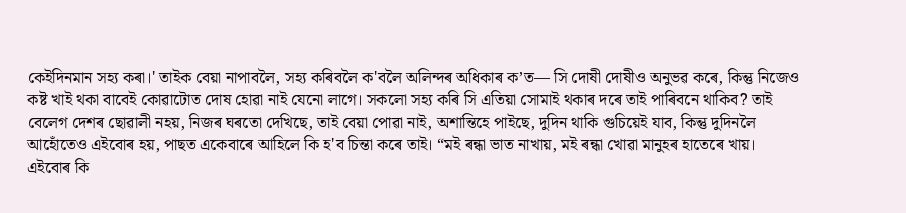কেইদিনমান সহ্য কৰা।' তাইক বেয়া নাপাবলৈ, সহ্য কৰিবলৈ ক'বলৈ অলিন্দৰ অধিকাৰ ক’ত— সি দোষী দোষীও অনুভৱ কৰে, কিন্তু নিজেও কষ্ট খাই থকা বাবেই কোৱাটোত দোষ হোৱা নাই যেনো লাগে। সকলো সহ্য কৰি সি এতিয়া সোমাই থকাৰ দৰে তাই পাৰিবনে থাকিব? তাই বেলেগ দেশৰ ছোৱালী নহয়, নিজৰ ঘৰতো দেখিছে, তাই বেয়া পোৱা নাই, অশান্তিহে পাইছে, দুদিন থাকি গুচিয়েই যাব, কিন্তু দুদিনলৈ আহোঁতেও এইবোৰ হয়, পাছত একেবাৰে আহিলে কি হ'ব চিন্তা কৰে তাই। “ম‍ই ৰন্ধা ভাত নাখায়, মই ৰন্ধা খোৱা মানুহৰ হাতেৰে খায়। এইবোৰ কি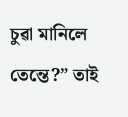চুৱা মানিলে তেন্তে?” তাই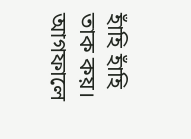হাঁহি হাঁহি তাক কয়। আগফালে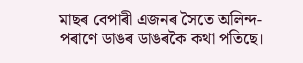মাছৰ বেপাৰী এজনৰ সৈতে অলিন্দ-পৰাণে ডাঙৰ ডাঙৰকৈ কথা পতিছে।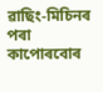ৱাছিং-মিচিনৰ পৰা কাপোৰবোৰ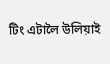টিং এটালৈ উলিয়াই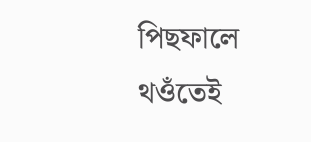পিছফালে থওঁতেই